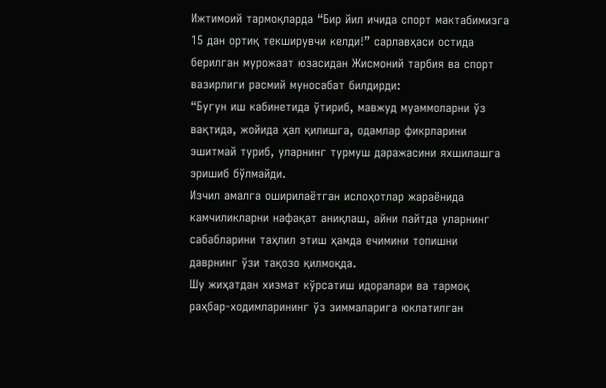Ижтимоий тармоқларда “Бир йил ичида спорт мактабимизга 15 дан ортиқ текширувчи келди!” сарлавҳаси остида берилган мурожаат юзасидан Жисмоний тарбия ва спорт вазирлиги расмий муносабат билдирди:
“Бугун иш кабинетида ўтириб, мавжуд муаммоларни ўз вақтида, жойида ҳал қилишга, одамлар фикрларини эшитмай туриб, уларнинг турмуш даражасини яхшилашга эришиб бўлмайди.
Изчил амалга оширилаётган ислоҳотлар жараёнида камчиликларни нафақат аниқлаш, айни пайтда уларнинг сабабларини таҳлил этиш ҳамда ечимини топишни даврнинг ўзи тақозо қилмоқда.
Шу жиҳатдан хизмат кўрсатиш идоралари ва тармоқ раҳбар-ходимларининг ўз зиммаларига юклатилган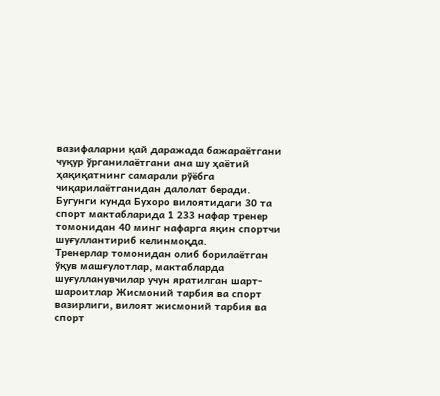вазифаларни қай даражада бажараётгани чуқур ўрганилаётгани ана шу ҳаётий ҳақиқатнинг самарали рўёбга чиқарилаётганидан далолат беради.
Бугунги кунда Бухоро вилоятидаги 30 та спорт мактабларида 1 233 нафар тренер томонидан 40 минг нафарга яқин спортчи шуғуллантириб келинмоқда.
Тренерлар томонидан олиб борилаётган ўқув машғулотлар, мактабларда шуғулланувчилар учун яратилган шарт-шароитлар Жисмоний тарбия ва спорт вазирлиги, вилоят жисмоний тарбия ва спорт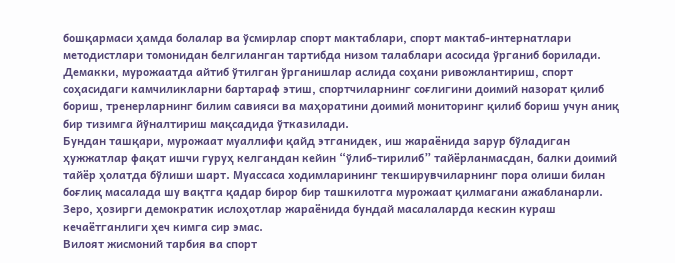бошқармаси ҳамда болалар ва ўсмирлар спорт мактаблари, спорт мактаб-интернатлари методистлари томонидан белгиланган тартибда низом талаблари асосида ўрганиб борилади.
Демакки, мурожаатда айтиб ўтилган ўрганишлар аслида соҳани ривожлантириш, спорт соҳасидаги камчиликларни бартараф этиш, спортчиларнинг соғлигини доимий назорат қилиб бориш, тренерларнинг билим савияси ва маҳоратини доимий мониторинг қилиб бориш учун аниқ бир тизимга йўналтириш мақсадида ўтказилади.
Бундан ташқари, мурожаат муаллифи қайд этганидек, иш жараёнида зарур бўладиган ҳужжатлар фақат ишчи гуруҳ келгандан кейин “ўлиб-тирилиб” тайёрланмасдан, балки доимий тайёр ҳолатда бўлиши шарт. Муассаса ходимларининг текширувчиларнинг пора олиши билан боғлиқ масалада шу вақтга қадар бирор бир ташкилотга мурожаат қилмагани ажабланарли. Зеро, ҳозирги демократик ислоҳотлар жараёнида бундай масалаларда кескин кураш кечаётганлиги ҳеч кимга сир эмас.
Вилоят жисмоний тарбия ва спорт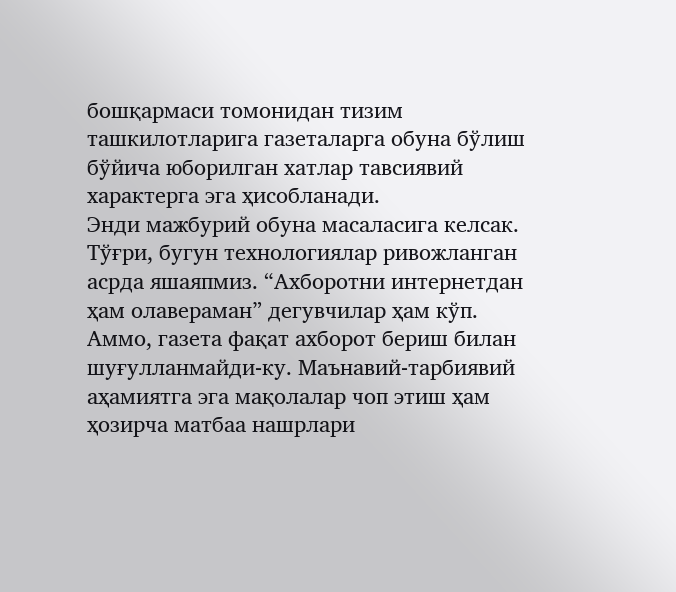бошқармаси томонидан тизим ташкилотларига газеталарга обуна бўлиш бўйича юборилган хатлар тавсиявий характерга эга ҳисобланади.
Энди мажбурий обуна масаласига келсак. Тўғри, бугун технологиялар ривожланган асрда яшаяпмиз. “Ахборотни интернетдан ҳам олавераман” дегувчилар ҳам кўп. Аммо, газета фақат ахборот бериш билан шуғулланмайди-ку. Маънавий-тарбиявий аҳамиятга эга мақолалар чоп этиш ҳам ҳозирча матбаа нашрлари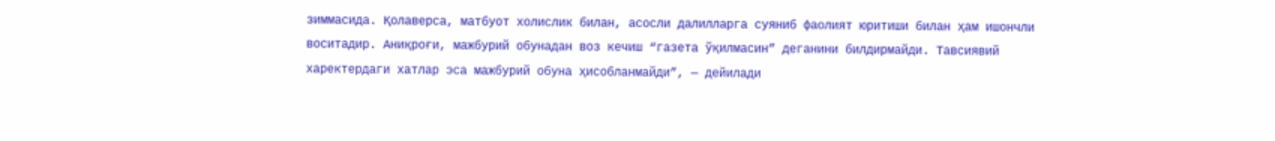зиммасида. Қолаверса, матбуот холислик билан, асосли далилларга суяниб фаолият юритиши билан ҳам ишончли воситадир. Аниқроғи, мажбурий обунадан воз кечиш “газета ўқилмасин” деганини билдирмайди. Тавсиявий харектердаги хатлар эса мажбурий обуна ҳисобланмайди”, — дейилади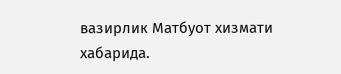вазирлик Матбуот хизмати хабарида.